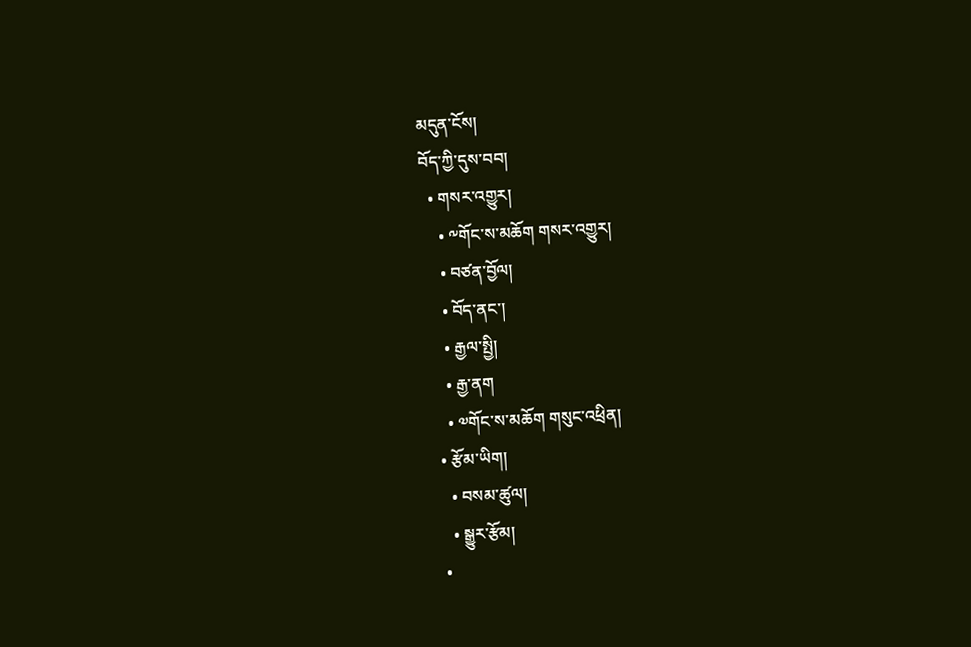མདུན་ངོས།
བོད་ཀྱི་དུས་བབ།
  • གསར་འགྱུར།
    • ༸གོང་ས་མཆོག གསར་འགྱུར།
    • བཙན་བྱོལ།
    • བོད་ནང་།
    • རྒྱལ་སྤྱི།
    • རྒྱ་ནག
    • ༧གོང་ས་མཆོག གསུང་འཕྲིན།
  • རྩོམ་ཡིག།
    • བསམ་ཚུལ།
    • སྒྱུར་རྩོམ།
  •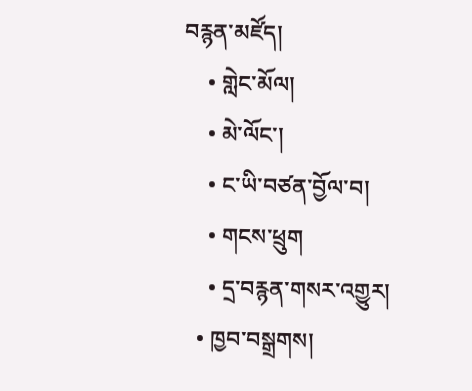བརྙན་མཛོད།
    • གླེང་མོལ།
    • མེ་ལོང་།
    • ང་ཡི་བཙན་བྱོལ་བ།
    • གངས་ཕྲུག
    • དྲ་བརྙན་གསར་འགྱུར།
  • ཁྱབ་བསྒྲགས།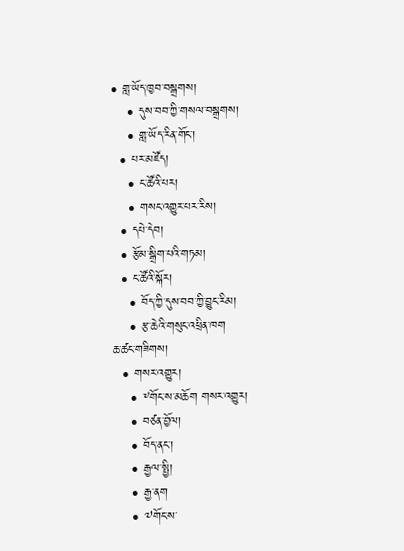• གླ་ཡོད་ཁྱབ་བསྒྲགས།
    • དུས་བབ་ཀྱི་གསལ་བསྒྲགས།
    • གླ་ཡོད་རིན་གོང་།
  • པར་མཛོད།
    • ང་ཚོའི་པར།
    • གསང་འགྱུར་པར་རིས།
  • དཔེ་དེབ།
  • རྩོམ་སྒྲིག་པའི་གཏམ།
  • ང་ཚོའི་སྐོར།
    • བོད་ཀྱི་དུས་བབ་ཀྱི་བྱུང་རིམ།
    • རྩ་ཆེའི་གསུང་འཕྲིན་ཁག
ཆ་ཚང་གཟིགས།
  • གསར་འགྱུར།
    • ༸གོང་ས་མཆོག གསར་འགྱུར།
    • བཙན་བྱོལ།
    • བོད་ནང་།
    • རྒྱལ་སྤྱི།
    • རྒྱ་ནག
    • ༧གོང་ས་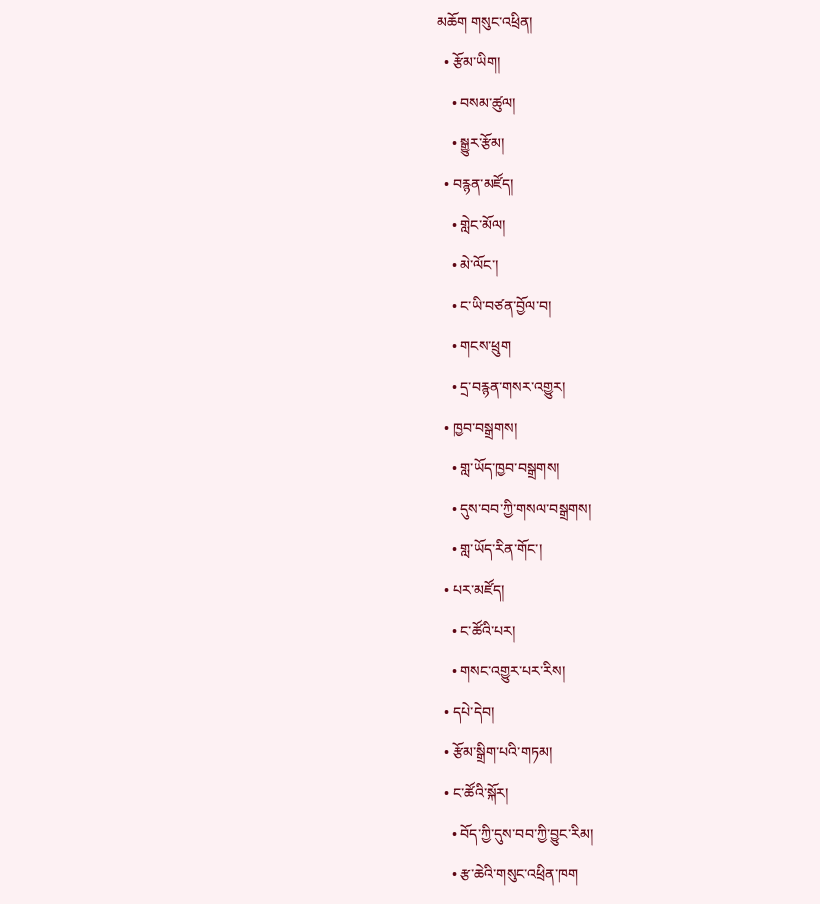མཆོག གསུང་འཕྲིན།
  • རྩོམ་ཡིག།
    • བསམ་ཚུལ།
    • སྒྱུར་རྩོམ།
  • བརྙན་མཛོད།
    • གླེང་མོལ།
    • མེ་ལོང་།
    • ང་ཡི་བཙན་བྱོལ་བ།
    • གངས་ཕྲུག
    • དྲ་བརྙན་གསར་འགྱུར།
  • ཁྱབ་བསྒྲགས།
    • གླ་ཡོད་ཁྱབ་བསྒྲགས།
    • དུས་བབ་ཀྱི་གསལ་བསྒྲགས།
    • གླ་ཡོད་རིན་གོང་།
  • པར་མཛོད།
    • ང་ཚོའི་པར།
    • གསང་འགྱུར་པར་རིས།
  • དཔེ་དེབ།
  • རྩོམ་སྒྲིག་པའི་གཏམ།
  • ང་ཚོའི་སྐོར།
    • བོད་ཀྱི་དུས་བབ་ཀྱི་བྱུང་རིམ།
    • རྩ་ཆེའི་གསུང་འཕྲིན་ཁག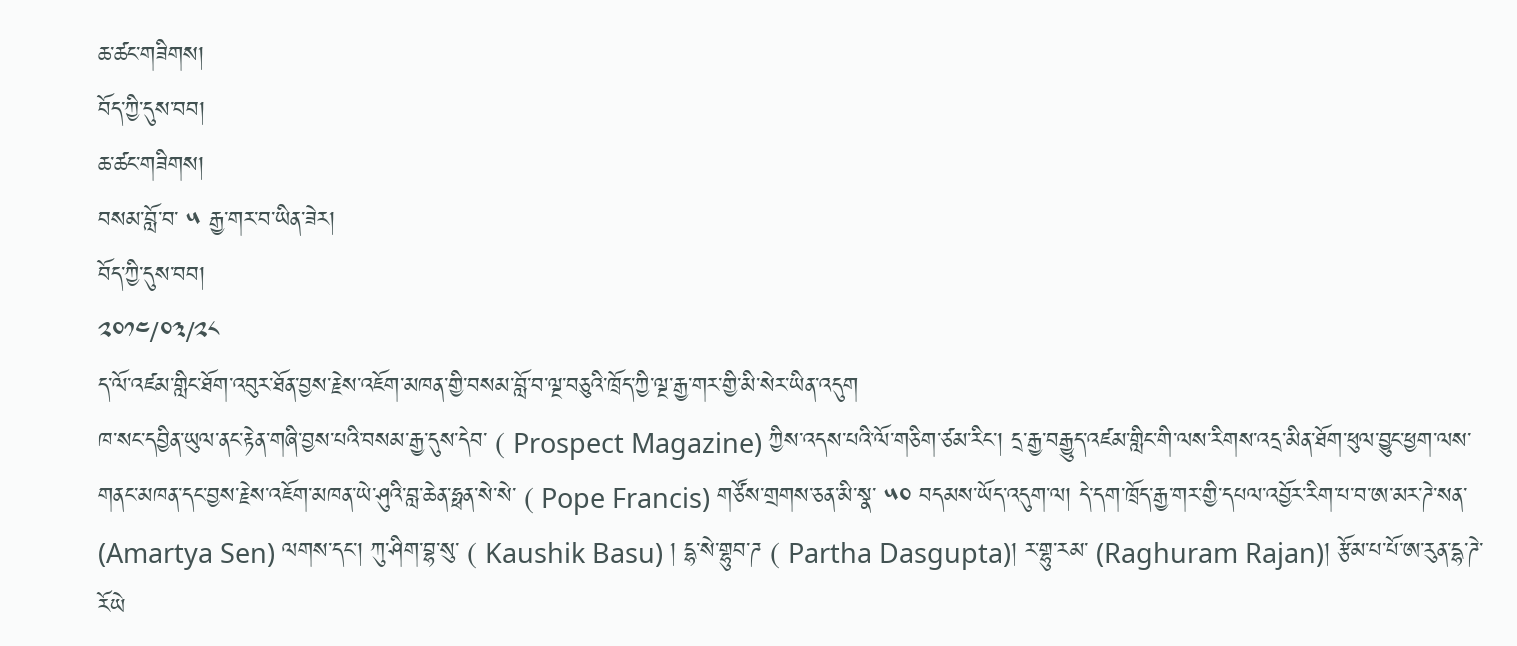ཆ་ཚང་གཟིགས།
བོད་ཀྱི་དུས་བབ།
ཆ་ཚང་གཟིགས།
བསམ་བློ་བ་ ༥ རྒྱ་གར་བ་ཡིན་ཟེར།
བོད་ཀྱི་དུས་བབ།
༢༠༡༤/༠༣/༢༨
ད་ལོ་འཛམ་གླིང་ཐོག་འབུར་ཐོན་བྱས་རྗེས་འཇོག་མཁན་གྱི་བསམ་བློ་བ་ལྔ་བཅུའི་ཁྲོད་ཀྱི་ལྔ་རྒྱ་གར་གྱི་མི་སེར་ཡིན་འདུག
ཁ་སང་དབྱིན་ཡུལ་ནང་རྟེན་གཞི་བྱས་པའི་བསམ་རྒྱ་དུས་དེབ་ ( Prospect Magazine) ཀྱིས་འདས་པའི་ལོ་གཅིག་ཙམ་རིང་། དྲ་རྒྱ་བརྒྱུད་འཛམ་གླིང་གི་ལས་རིགས་འདྲ་མིན་ཐོག་ཕུལ་བྱུང་ཕྱག་ལས་གནང་མཁན་དང་བྱས་རྗེས་འཇོག་མཁན་ཡེ་ཤུའི་བླ་ཆེན་ཧྥན་སེ་སེ་ ( Pope Francis) གཙོས་གྲགས་ཅན་མི་སྣ་ ༥༠ བདམས་ཡོད་འདུག་ལ། དེ་དག་ཁྲོད་རྒྱ་གར་གྱི་དཔལ་འབྱོར་རིག་པ་བ་ཨ་མར་ཌེ་སན་ (Amartya Sen) ལགས་དང་། ཀུ་ཤིག་བྷ་སུ་ ( Kaushik Basu) ། དྷ་སེ་གྷུབ་ཌ ( Partha Dasgupta)། ར་གྷུ་རམ་ (Raghuram Rajan)། རྩོམ་པ་པོ་ཨ་རུན་དྷ་ཌེ་རོཡེ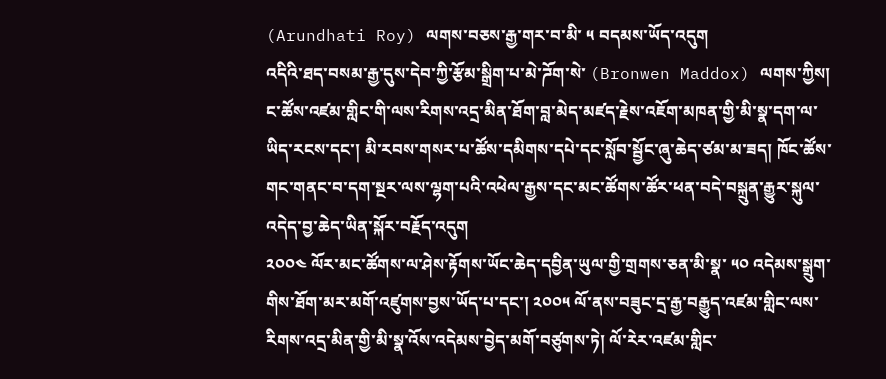(Arundhati Roy) ལགས་བཅས་རྒྱ་གར་བ་མི་ ༥ བདམས་ཡོད་འདུག
འདིའི་ཐད་བསམ་རྒྱ་དུས་དེབ་ཀྱི་རྩོམ་སྒྲིག་པ་མེ་ཌོག་སེ་ (Bronwen Maddox) ལགས་ཀྱིས། ང་ཚོས་འཛམ་གླིང་གི་ལས་རིགས་འདྲ་མིན་ཐོག་བླ་མེད་མཛད་རྗེས་འཇོག་མཁན་གྱི་མི་སྣ་དག་ལ་ཡིད་རངས་དང་། མི་རབས་གསར་པ་ཚོས་དམིགས་དཔེ་དང་སློབ་སྦྱོང་ཞུ་ཆེད་ཙམ་མ་ཟད། ཁོང་ཚོས་གང་གནང་བ་དག་སྔར་ལས་ལྷག་པའི་འཕེལ་རྒྱས་དང་མང་ཚོགས་ཚོར་ཕན་བདེ་བསྐྲུན་རྒྱུར་སྐུལ་འདེད་བྱ་ཆེད་ཡིན་སྐོར་བརྗོད་འདུག
༢༠༠༤ ལོར་མང་ཚོགས་ལ་ཤེས་རྟོགས་ཡོང་ཆེད་དབྱིན་ཡུལ་གྱི་གྲགས་ཅན་མི་སྣ་ ༥༠ འདེམས་སྒྲུག་གིས་ཐོག་མར་མགོ་འཛུགས་བྱས་ཡོད་པ་དང་། ༢༠༠༥ ལོ་ནས་བཟུང་དྲ་རྒྱ་བརྒྱུད་འཛམ་གླིང་ལས་རིགས་འདྲ་མིན་གྱི་མི་སྣ་འོས་འདེམས་བྱེད་མགོ་བཙུགས་ཏེ། ལོ་རེར་འཛམ་གླིང་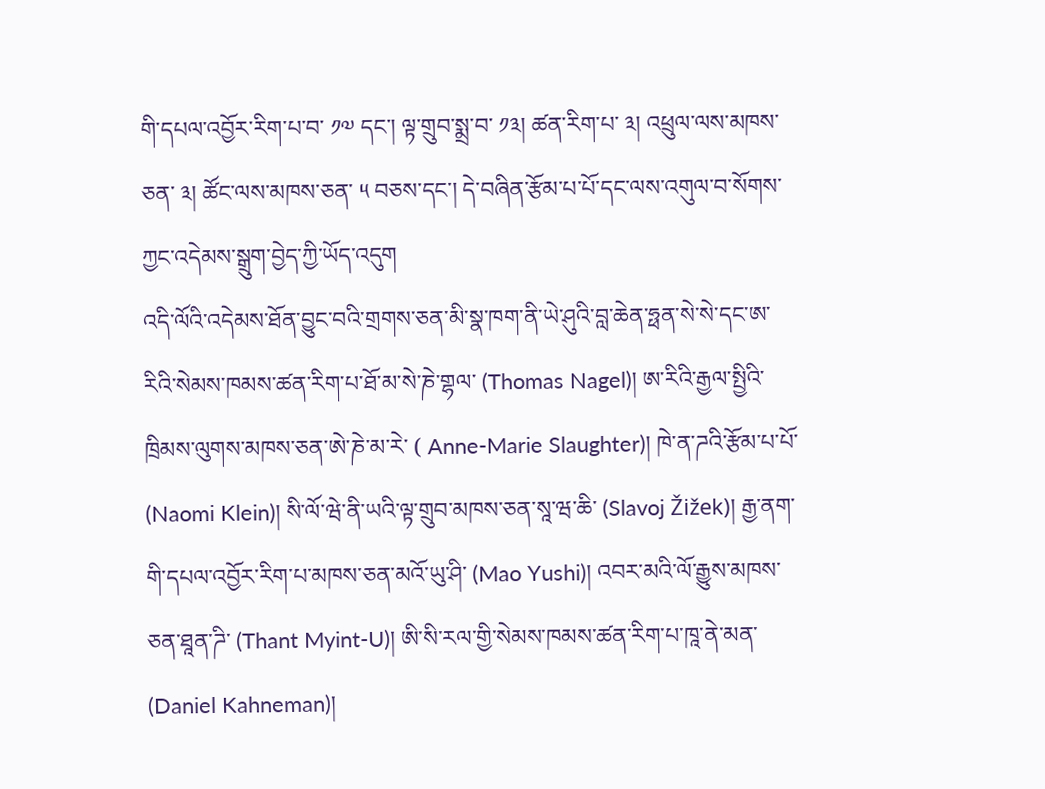གི་དཔལ་འབྱོར་རིག་པ་བ་ ༡༧ དང་། ལྟ་གྲུབ་སྨྲ་བ་ ༡༣། ཚན་རིག་པ་ ༣། འཕྲུལ་ལས་མཁས་ཅན་ ༣། ཚོང་ལས་མཁས་ཅན་ ༥ བཅས་དང་། དེ་བཞིན་རྩོམ་པ་པོ་དང་ལས་འགུལ་བ་སོགས་ཀྱང་འདེམས་སྒྲུག་བྱེད་ཀྱི་ཡོད་འདུག
འདི་ལོའི་འདེམས་ཐོན་བྱུང་བའི་གྲགས་ཅན་མི་སྣ་ཁག་ནི་ཡེ་ཤུའི་བླ་ཆེན་ཧྥན་སེ་སེ་དང་ཨ་རིའི་སེམས་ཁམས་ཚན་རིག་པ་ཐོ་མ་སེ་ཎེ་གྷལ་ (Thomas Nagel)། ཨ་རིའི་རྒྱལ་སྤྱིའི་ཁྲིམས་ལུགས་མཁས་ཅན་ཨེ་ཎེ་མ་རེ་ ( Anne-Marie Slaughter)། ཁེ་ན་ཌའི་རྩོམ་པ་པོ་ (Naomi Klein)། སི་ལོ་ཝེ་ནི་ཡའི་ལྟ་གྲུབ་མཁས་ཅན་སཱ་ཝ་ཆི་ (Slavoj Žižek)། རྒྱ་ནག་གི་དཔལ་འབྱོར་རིག་པ་མཁས་ཅན་མའོ་ཡུ་ཤི་ (Mao Yushi)། འབར་མའི་ལོ་རྒྱུས་མཁས་ཅན་ཐཱན་ཌི་ (Thant Myint-U)། ཨི་སི་རལ་གྱི་སེམས་ཁམས་ཚན་རིག་པ་ཁཱ་ནེ་མན་ (Daniel Kahneman)།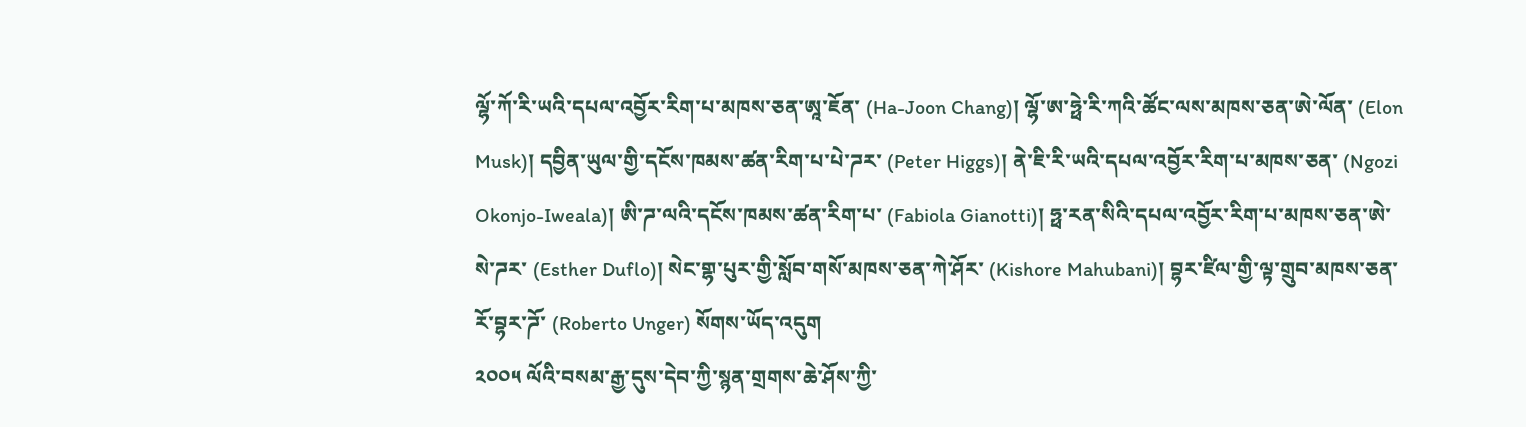ལྷོ་ཀོ་རི་ཡའི་དཔལ་འབྱོར་རིག་པ་མཁས་ཅན་ཨཱ་ཇོན་ (Ha-Joon Chang)། ལྷོ་ཨ་ཧྥེ་རི་ཀའི་ཚོང་ལས་མཁས་ཅན་ཨེ་ལོན་ (Elon Musk)། དབྱིན་ཡུལ་གྱི་དངོས་ཁམས་ཚན་རིག་པ་པེ་ཌར་ (Peter Higgs)། ནེ་ཇི་རི་ཡའི་དཔལ་འབྱོར་རིག་པ་མཁས་ཅན་ (Ngozi Okonjo-Iweala)། ཨི་ཌ་ལའི་དངོས་ཁམས་ཚན་རིག་པ་ (Fabiola Gianotti)། ཧྥ་རན་སིའི་དཔལ་འབྱོར་རིག་པ་མཁས་ཅན་ཨེ་སེ་ཌར་ (Esther Duflo)། སེང་གྷ་པུར་གྱི་སློབ་གསོ་མཁས་ཅན་ཀེ་ཤོར་ (Kishore Mahubani)། བྷར་ཛིལ་གྱི་ལྟ་གྲུབ་མཁས་ཅན་རོ་བྷར་ཌོ་ (Roberto Unger) སོགས་ཡོད་འདུག
༢༠༠༥ ལོའི་བསམ་རྒྱ་དུས་དེབ་ཀྱི་སྙན་གྲགས་ཆེ་ཤོས་ཀྱི་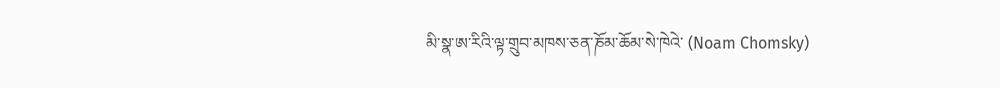མི་སྣ་ཨ་རིའི་ལྟ་གྲུབ་མཁས་ཅན་ཎོམ་ཆོམ་སེ་ཁེའེ་ (Noam Chomsky)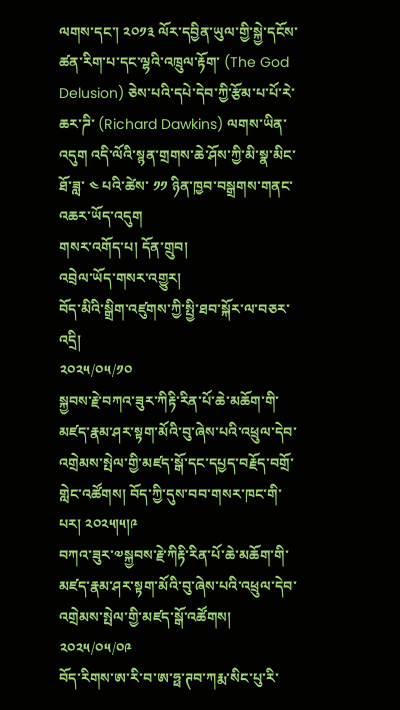ལགས་དང་། ༢༠༡༣ ལོར་དབྱིན་ཡུལ་གྱི་སྐྱེ་དངོས་ཚན་རིག་པ་དང་ལྷའི་འཁྲུལ་རྟོག་ (The God Delusion) ཅེས་པའི་དཔེ་དེབ་ཀྱི་རྩོམ་པ་པོ་རེ་ཆར་ཌི་ (Richard Dawkins) ལགས་ཡིན་འདུག འདི་ལོའི་སྙན་གྲགས་ཆེ་ཤོས་ཀྱི་མི་སྣ་མིང་ཐོ་ཟླ་ ༤ པའི་ཚེས་ ༡༡ ཉིན་ཁྱབ་བསྒྲགས་གནང་འཆར་ཡོད་འདུག
གསར་འགོད་པ། དོན་གྲུབ།
འབྲེལ་ཡོད་གསར་འགྱུར།
བོད་མིའི་སྒྲིག་འཛུགས་ཀྱི་སྤྱི་ཐབ་སྐོར་ལ་བཅར་འདྲི།
༢༠༢༥/༠༥/༡༠
སྐྱབས་རྗེ་བཀའ་ཟུར་ཀིརྟི་རིན་པོ་ཆེ་མཆོག་གི་མཛད་རྣམ་ཤར་སྟག་མོའི་བུ་ཞེས་པའི་འཕྲུལ་དེབ་འགྲེམས་སྤེལ་གྱི་མཛད་སྒོ་དང་དཔྱད་བརྗོད་བགྲོ་གླེང་འཚོགས། བོད་ཀྱི་དུས་བབ་གསར་ཁང་གི་པར། ༢༠༢༥།༥།༩
བཀའ་ཟུར་༧སྐྱབས་རྗེ་ཀིརྟི་རིན་པོ་ཆེ་མཆོག་གི་མཛད་རྣམ་ཤར་སྟག་མོའི་བུ་ཞེས་པའི་འཕྲུལ་དེབ་འགྲེམས་སྤེལ་གྱི་མཛད་སྒོ་འཚོགས།
༢༠༢༥/༠༥/༠༩
བོད་རིགས་ཨ་རི་བ་ཨ་ཧྥ་ཊབ་ཀརྨ་སིང་པུ་རི་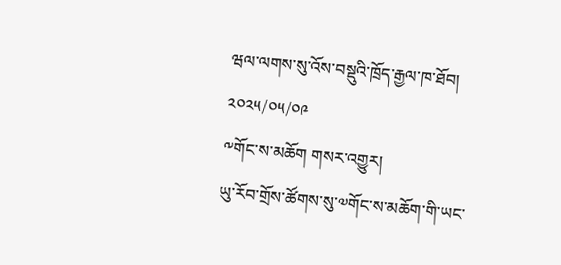ཝལ་ལགས་སུ་འོས་བསྡུའི་ཁྲོད་རྒྱལ་ཁ་ཐོབ།
༢༠༢༥/༠༥/༠༩
༸གོང་ས་མཆོག གསར་འགྱུར།
ཡུ་རོབ་གྲོས་ཚོགས་སུ་༧གོང་ས་མཆོག་གི་ཡང་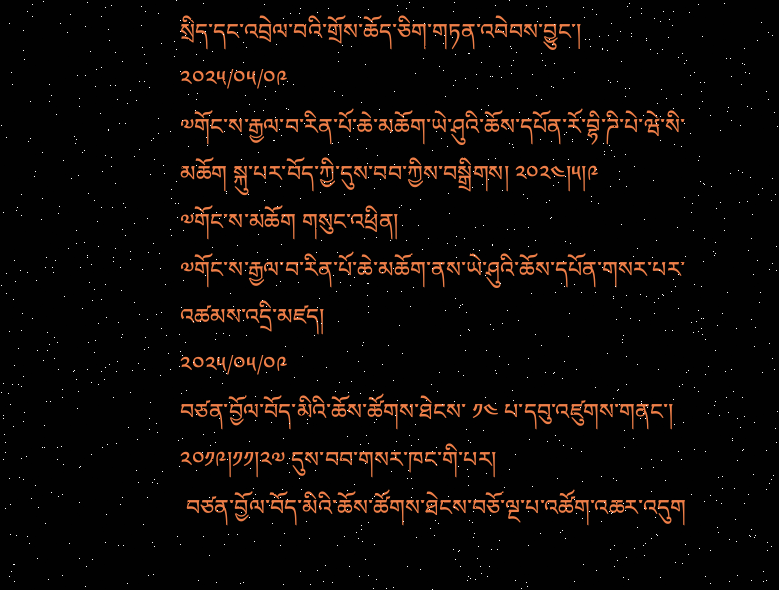སྲིད་དང་འབྲེལ་བའི་གྲོས་ཆོད་ཅིག་གཏན་འབེབས་བྱུང་།
༢༠༢༥/༠༥/༠༩
༧གོང་ས་རྒྱལ་བ་རིན་པོ་ཆེ་མཆོག་ཡེ་ཤུའི་ཆོས་དཔོན་རོ་བྷི་ཌི་པེ་ཝེ་སི་མཆོག སྐུ་པར་བོད་ཀྱི་དུས་བབ་ཀྱིས་བསྒྲིགས། ༢༠༢༤།༥།༩
༧གོང་ས་མཆོག གསུང་འཕྲིན།
༧གོང་ས་རྒྱལ་བ་རིན་པོ་ཆེ་མཆོག་ནས་ཡེ་ཤུའི་ཆོས་དཔོན་གསར་པར་འཚམས་འདྲི་མཛད།
༢༠༢༥/༠༥/༠༩
བཙན་བྱོལ་བོད་མིའི་ཆོས་ཚོགས་ཐེངས་ ༡༤ པ་དབུ་འཛུགས་གནང་། ༢༠༡༩།༡༡།༢༧ དུས་བབ་གསར་ཁང་གི་པར།
 བཙན་བྱོལ་བོད་མིའི་ཆོས་ཚོགས་ཐེངས་བཅོ་ལྔ་པ་འཚོག་འཆར་འདུག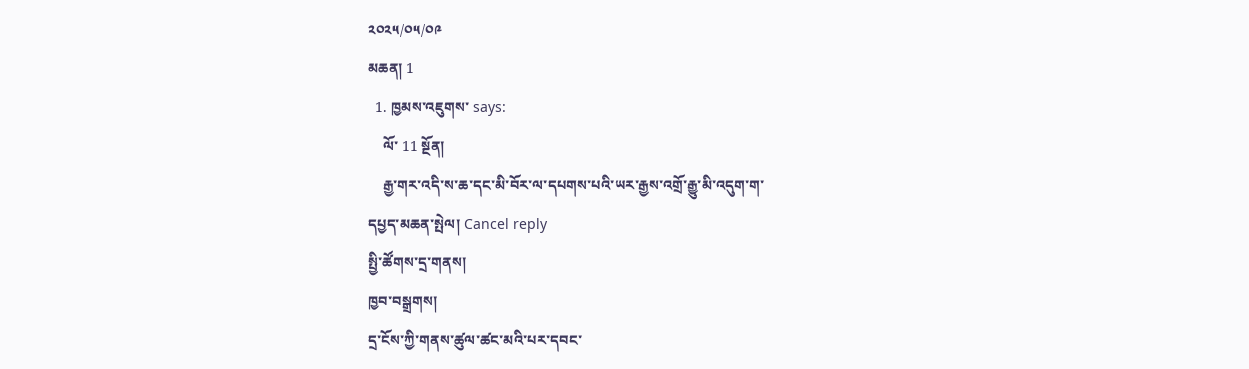༢༠༢༥/༠༥/༠༩
མཆན། 1
  1. ཁྱམས་འཇུགས་ says:
    ལོ་ 11 སྔོན།
    རྒྱ་གར་འདི་ས་ཆ་དང་མི་བོར་ལ་དཔགས་པའི་ཡར་རྒྱས་འགྲོ་རྒྱུ་མི་འདུག་ག་
དཔྱད་མཆན་སྤེལ། Cancel reply
སྤྱི་ཚོགས་དྲ་གནས།
ཁྱབ་བསྒྲགས།
དྲ་ངོས་ཀྱི་གནས་ཚུལ་ཚང་མའི་པར་དབང་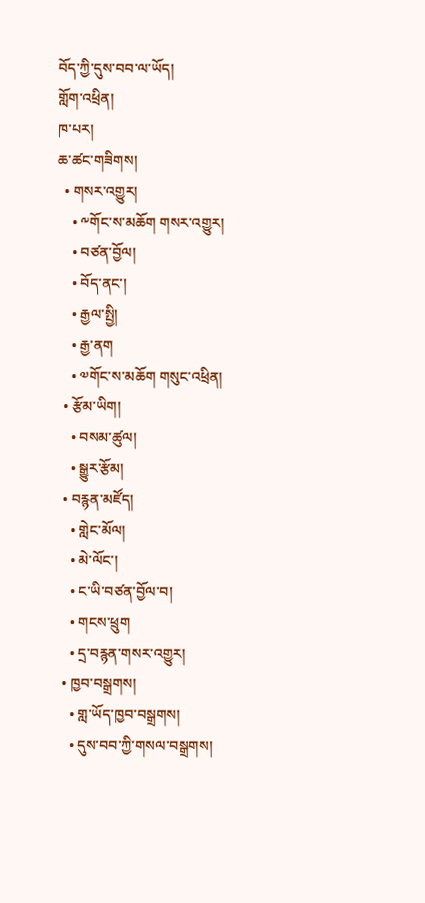བོད་ཀྱི་དུས་བབ་ལ་ཡོད།
གློག་འཕྲིན།
ཁ་པར།
ཆ་ཚང་གཟིགས།
  • གསར་འགྱུར།
    • ༸གོང་ས་མཆོག གསར་འགྱུར།
    • བཙན་བྱོལ།
    • བོད་ནང་།
    • རྒྱལ་སྤྱི།
    • རྒྱ་ནག
    • ༧གོང་ས་མཆོག གསུང་འཕྲིན།
  • རྩོམ་ཡིག།
    • བསམ་ཚུལ།
    • སྒྱུར་རྩོམ།
  • བརྙན་མཛོད།
    • གླེང་མོལ།
    • མེ་ལོང་།
    • ང་ཡི་བཙན་བྱོལ་བ།
    • གངས་ཕྲུག
    • དྲ་བརྙན་གསར་འགྱུར།
  • ཁྱབ་བསྒྲགས།
    • གླ་ཡོད་ཁྱབ་བསྒྲགས།
    • དུས་བབ་ཀྱི་གསལ་བསྒྲགས།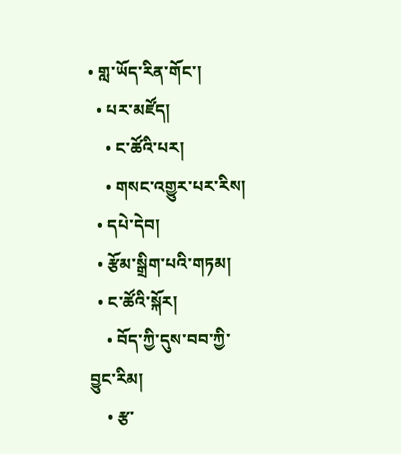• གླ་ཡོད་རིན་གོང་།
  • པར་མཛོད།
    • ང་ཚོའི་པར།
    • གསང་འགྱུར་པར་རིས།
  • དཔེ་དེབ།
  • རྩོམ་སྒྲིག་པའི་གཏམ།
  • ང་ཚོའི་སྐོར།
    • བོད་ཀྱི་དུས་བབ་ཀྱི་བྱུང་རིམ།
    • རྩ་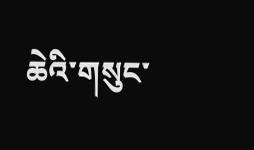ཆེའི་གསུང་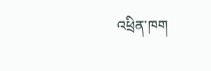འཕྲིན་ཁག